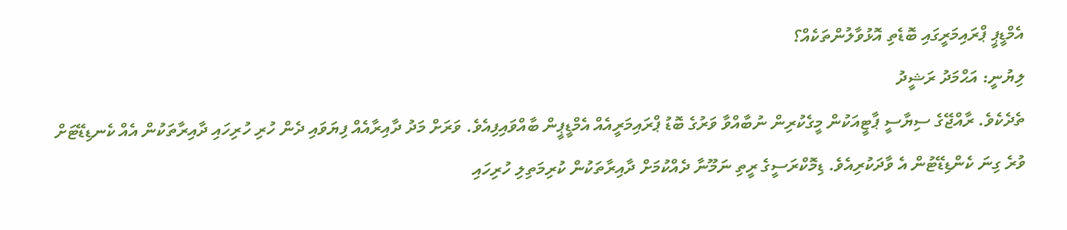އެމްޑީޕީ ޕްރައިމަރީގައި ބޮޑެތި އޮޅުވާލުންތަކެއް؟
ލިޔުނީ: އަޙްމަދު ރަޝީދު
ތެދެކެވެ. ރާއްޖޭގެ ސިޔާސީ ޕާޓީއަކުން މީގެކުރިން ނުބާއްވާ ވަރުގެ ބޮޑު ޕްރައިމަރީއެއް އެމްޑީޕީން ބާއްވައިފިއެވެ. ވަރަށް މަދު ދާއިރާއެއް ފިޔަވައި ދެން ހުރި ހުރިހައި ދާއިރާތަކުން އެއް ކެނޑިޑޭޓަށް ވުރެ ގިނަ ކެންޑިޑޭޓުން އެ ވާދަކުރިއެވެ. ޑިމޮކްރަސީގެ ރީތި ނަމޫނާ ދެއްކުމަށް ދާއިރާތަކުން ކުރިމަތިލި ހުރިހައި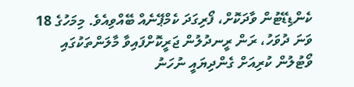ކެންޑިޑޭޓުން ވާދަކޮށް، ފޯރިގަދަ ކެމްޕޭނެއް ބޭއްވިއެވެ. މިމަހުގެ 18 ވަނަ ދުވަހު، ރަން ރީނދުލުން ޖަރީކޮށްފައިވާ މާލަންތަކުގައި ވޯޓުލުން ކުރިއަށް ގެންދިޔައީ ނުހަނު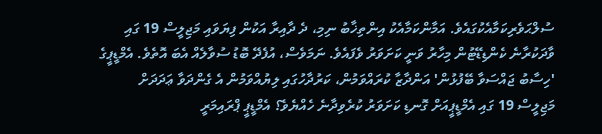ސުލްޙަވެރިކަމާއެކުގައެވެ. އަމާންކަމާއެކު އިންތިޚާބު ނިމި، ދެ ދާއިރާ އަކުން ފިޔަވައި މަޖިލީސް 19 ގައި ވާދަކުރާނެ ކެންޑިޑޭޓުން މިހާރު ވަނީ ކަށަވަރު ވެފައެވެ. ނަމަވެސް، އުފެދޭ ބޮޑު ސުވާލެއް އެބަ އޮތެވެ. އެމްޑީޕީގެ 'ހިސާބު ޖައްސަވާ ބޭފުޅުން' އަންދާޒާ ކުރައްވަމުން، ކަރުދާހުގައި ލިޔުއްވަމުން އެ ގެންދަވާ ޢަދަދަށް މަޖިލީސް 19 ގައި އެމްޑީޕީއަށް ގޮނޑި ކަށަވަރު ކުރެވިދާނެ ހެއްޔެވެ؟ އެމްޑީޕީ ޕްރައިމަރީ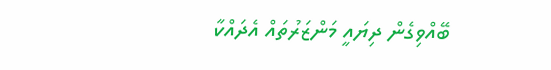ބޭއްވިގެން ދިޔައީ މަންޒަރުތައް އެދައްކާ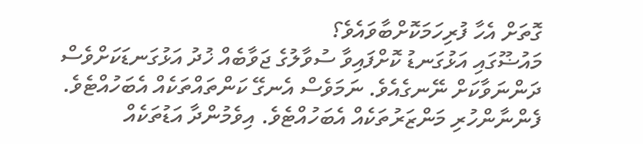ގޮތަށް އެހާ ފުރިހަމަކޮށްބާވައެވެ؟
މައުޟޫގައި އަޅުގަނޑު ކޮށްފައިވާ ސުވާލުގެ ޖަވާބެއް ޚުދު އަޅުގަނޑަކަށްވެސް ދަންނަވާކަށް ނޭނގެއެވެ. ނަމަވެސް އެނގޭ ކަންތައްތަކެއް އެބަހުއްޓެވެ. ފެންނާންހުރި މަންޒަރުތަކެއް އެބަހުއްޓެވެ. އިވެމުންދާ އަޑުތަކެއް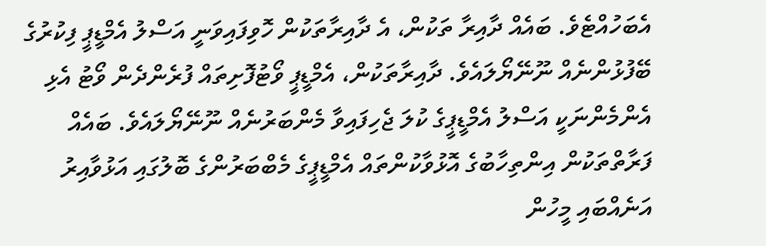އެބަހުއްޓެވެ. ބައެއް ދާއިރާ ތަކުން، އެ ދާއިރާތަކުން ހޮވިފައިވަނީ އަސްލު އެމްޑީޕީ ފިކުރުގެ ބޭފުޅުންނެއް ނޫނޭޔޯލައެވެ. ދާއިރާތަކުން، އެމްޑީޕީ ވޯޓުފޮށިތައް ފުރެންދެން ވޯޓު އެޅި އެންމެންނަކީ އަސްލު އެމްޑީޕީގެ ކުލަ ޖެހިފައިވާ މެންބަރުނެއް ނޫނޭޔޯލައެވެ. ބައެއް ފަރާތްތަކުން އިންތިހާބުގެ އޮޅުވާކުންތައް އެމްޑީޕީގެ މެބްބަރުންގެ ބޮލުގައި އަޅުވާއިރު އަނެއްބައި މީހުން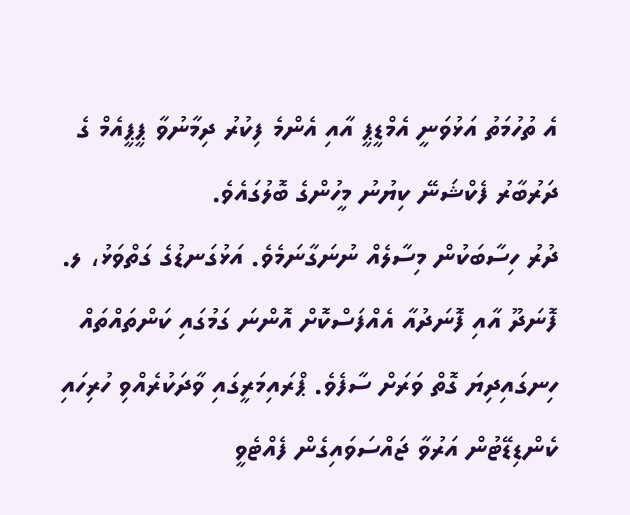އެ ތުހުމަތު އަޅުވަނީ އެމްޑީޕީ އާއި އެންމެ ފިކުރު ދިމާނުވާ ޕީޕީއެމް ގެ ދަރުބާރު ފެކްޝަނޭ ކިޔުނު މީހުންގެ ބޮލުގައެވެ.
ދުރު ހިސާބަކުން މިސާލެއް ނުނަގާނަމެވެ. އަޅުގަނޑުގެ ގަތްވަޅު، ލ. ފޮނަދޫ އާއި ފޮނަދުއާ އެއްފަސްކޮށް އޮންނަ ގަމުގައި ކަންތައްތައް ހިނގައިދިޔަ ގޮތް ވަރަށް ސާފެވެ. ޕްރައިމަރީގައި ވާދަކުރެއްވި ހުރިހައި ކެންޑިޑޭޓުން އަރުވާ ޖައްސަވައިގެން ފެއްޓެވީ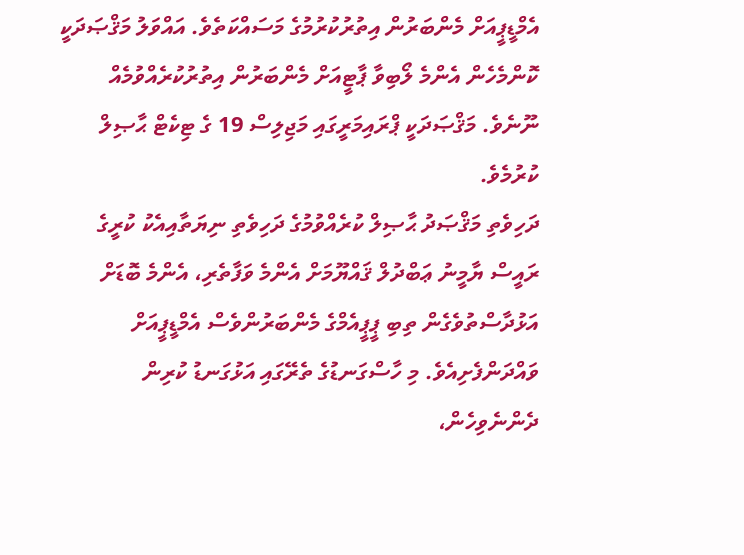އެމްޑީޕީއަށް މެންބަރުން އިތުރުކުރުމުގެ މަސައްކަތެވެ. އައްވަލު މަޤްޞަދަކީ ކޮންމެހެން އެންމެ ލޯބިވާ ޕާޓީއަށް މެންބަރުން އިތުރުކުރެއްވުމެއް ނޫނެވެ. މަޤްޞަދަކީ ޕްރައިމަރީގައި މަޖިލިސް 19 ގެ ޓިކެޓް ޙާޞިލް ކުރުމެވެ.
ދަހިވެތި މަޤްޞަދު ޙާޞިލް ކުރެއްވުމުގެ ދަހިވެތި ނިޔަތާއިއެކު ކުރީގެ ރައީސް ޔާމީނު ޢަބްދުލް ޤައްޔޫމަށް އެންމެ ވަފާތެރި، އެންމެ ބޮޑަށް އަޅުދާސްތުވެގެން ތިބި ޕީޕީއެމްގެ މެންބަރުންވެސް އެމްޑީޕީއަށް ވައްދަންފެށިއެވެ. މި ހާސްގަނޑުގެ ތެރޭގައި އަޅުގަނޑު ކުރިން ދެންނެވިހެން،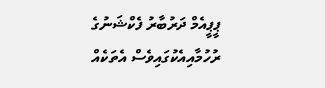ޕީޕީއެމް ދަރުބާރު ފެކްޝަނުގެ ރުހުމާއިއެކުގައިވެސް އެތަކެއް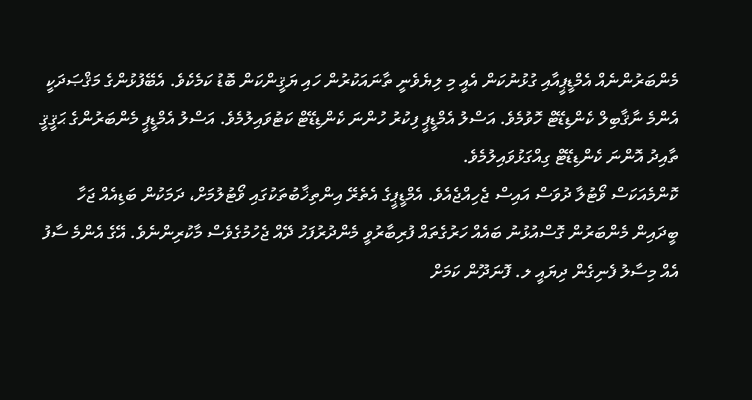މެންބަރުންނެއް އެމްޑީޕީއާއި ގުޅުނުކަން އެއީ މި ލިޔެވެނީ ތާނައަކުރުން ހައި ޔަޤީންކަން ބޮޑު ކަމެކެވެ. އެބޭފުޅުންގެ މަޤްޞަދަކީ އެންމެ ނާޤާބިލް ކެންޑިޑޭޓް ހޮވުމެވެ. އަސްލު އެމްޑީޕީ ފިކުރު ހުންނަ ކެންޑިޑޭޓް ކަޓުވައިލުމެވެ. އަސްލު އެމްޑީޕީ މެންބަރުންގެ ޙަޤީޤީ ތާއިދު އޮންނަ ކެންޑިޑޭޓް ގިއްގަޅުވައިލުމެވެ.
ކޮންމެއަކަސް ވޯޓުލާ ދުވަސް އައިސް ޖެހިއްޖެއެވެ. އެމްޑީޕީގެ އެތެރޭ އިންތިޚާބުތަކުގައި ވޯޓުލުމަށް، ދަމަކުން ބަޑިއެއް ޖަހާ ބީދައިން މެންބަރުން ގޮސްއުޅުނު ބައެއް ހަރުގެތައް ފުރިބާރުވީ މެންދުރުފަހު ދޭއް ޖެހުމުގެވެސް މާކުރިންނެވެ. އޭގެ އެންމެ ސާފު އެއް މިސާލު ފެނިގެން ދިޔައީ ލ. ފޮނަދޫން ކަމަށް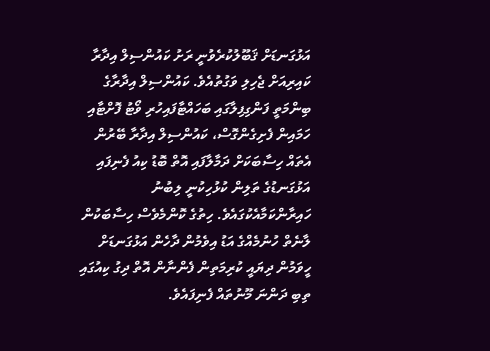އަޅުގަނޑަށް ޤަބޫލުކުރެވުނީ ރަށު ކައުންސިލް އިދާރާ ކައިރިއަށް ޖެހިލި ވަގުތުއެވެ. ކައުންސިލް އިދާރާގެ ބިންމަތީ ފަންގިފިލާގައި ބަހައްޓާފައިހުރި ވޯޓު ފޮށްޓާއި ހަމައިން ފެށިގެންގޮސް، ކައުންސިލް އިދާރާ ބޭރުން އެތައް ހިސާބަކަށް ދަމާލާފައި އޮތް ބޮޑު ކިއު ފެނިފައި އަޅުގަނޑުގެ ތަލިން ކުޅުހިކުނީ ލިބުނު ހައިރާންކަމާއެކުގައެވެ. ހިތުގެ ކޮންމެވެސް ހިސާބަކުން ލާނެތް ހުނުމެއްގެ އަޑު އިވެމުން ދާހެން އަޅުގަނޑަށް ހީވަމުން ދިޔައީ ކުރިމަތިން ފެންނާން އޮތް ދިގު ކިއުގައި ތިބި ދަންނަ މޫނުތައް ފެނިފައެވެ.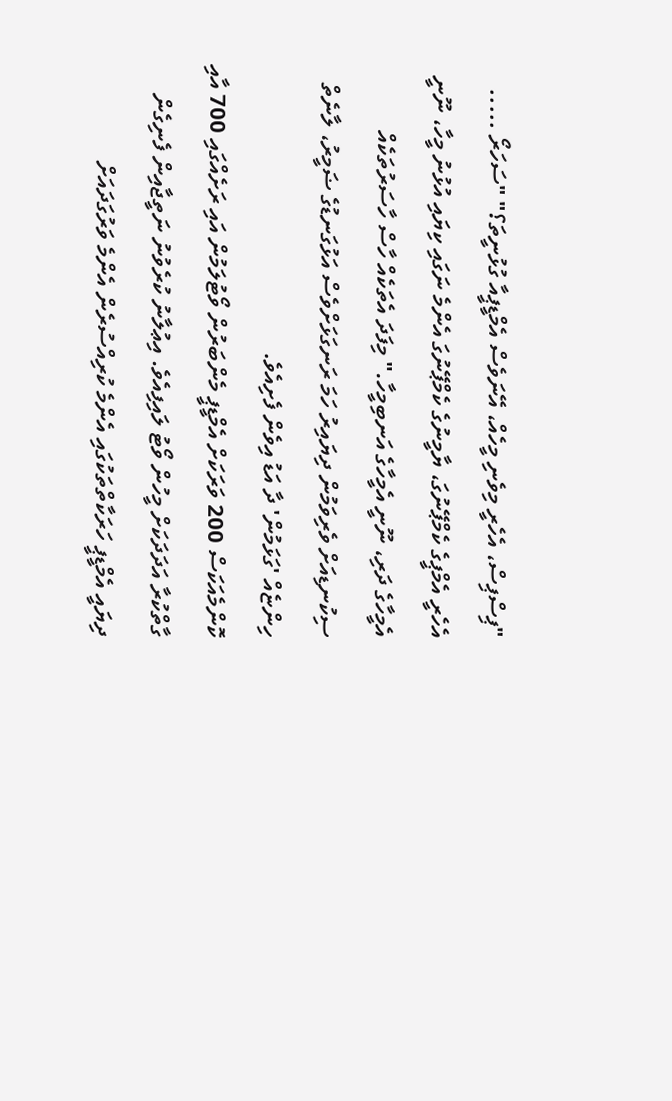"ޕިސްޕިސް، އެހެރީ މިވެނި މީހެއް، އޭނަވެސް އެމްޑީޕީއާ ގުޅުނީތަ؟" "ސަހަރޯ .....
އެހެރީ އެމްޕީގެ ކެމްޕޭނުގަ، ޔާމީނުގެ ކެމްޕޭނުގަ އެންމެ ނަގައި ކިޔައި އުޅުނު މީހާ، ނޫނީ އެމީހާގެ ދަރި، ނޫނީ އެމީހާގެ އަނބިމީހާ." މިފަދަ އެތަކެއް ހާސް ހާސަރުތަކެއް ސިކުނޑިއަށް ވެރިވަމުން ދިޔައިރު ހަމަ ރަނގަޅަށްވެސް އަޅުގަނޑުގެ ޟަމީރު، ލާނެތް ހިންޏެއް 'ގަޅަމުން' ދާ އަޑު އިވެން ފެށިއެވެ.
ކޮންމެއަކަސް 200 ވަރަކަށް އެމްޑީޕީ މެންބަރުން ވޯޓުލަމުން އައި ރަށެއްގައި 700 އާއި ގާތްކުރާ އަދަދަކަށް މީހުން ވޯޓު ލައިފިއެވެ. އިޢުލާނު ކުރެވުނު ނަތީޖާއިން ފެނިގެން ދިޔައީ އެމްޑީޕީ ހަރަކާތްތަކުގައި އެންމެ ކުރިއްސުރެން އެންމެ ވަރުގަދައަށް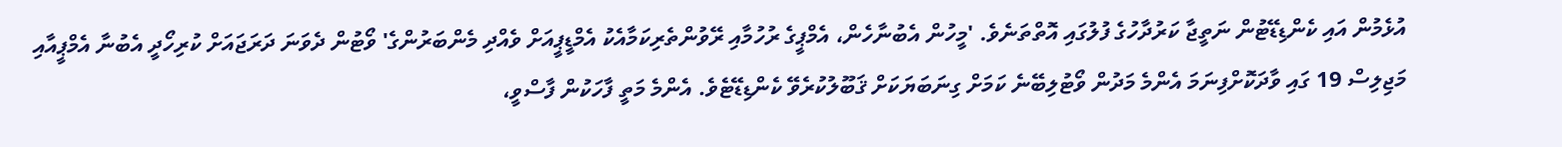އުޅެމުން އައި ކެންޑިޑޭޓުން ނަތީޖާ ކަރުދާހުގެ ފުލުގައި އޮތްތަނެވެ. 'މީހުން އެބުނާހެން، އެމްޕީގެ ރުހުމާއި ރޭވުންތެރިކަމާއެކު އެމްޑީޕީއަށް ވެއްދި މެންބަރުންގެ' ވޯޓުން ދެވަނަ ދަރަޖައަށް ކުރިހޯދީ އެބުނާ އެމްޕީއާއި މަޖިލިސް 19 ގައި ވާދަކޮށްފިނަމަ އެންމެ މަދުން ވޯޓުލިބޭނެ ކަމަށް ގިނަބަޔަކަށް ޤަބޫލުކުރެވޭ ކެންޑިޑޭޓެވެ. އެންމެ މަތީ ފާހަކުން ފާސްވީ،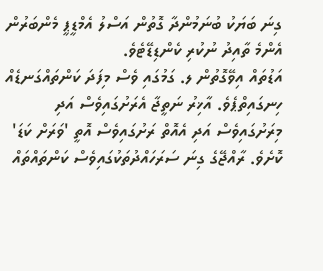ގިނަ ބަޔަކު ބުނަމުންދާ ގޮތުން އަސްލު އެމްޑީޕީ މެންބަރުން އެންމެ ތާއިދު ނުކުރި ކެންޑިޑޭޓެވެ.
އަޑުތައް އިވޭގޮތުން ލ. ގަމުގައި ވެސް މިފަދަ ކަންތައްގަނޑެއް ހިނގައިތްޕެވެ. އާޚިރު ނަތީޖާ އެރަށުގައިވެސް އަދި މިރަށުގައިވެސް އަދި އެއޮތް ރަށުގައިވެސް އޮތީ 'ވަރަށް ކަޑަ' ކޮށެވެ. ރާއްޖޭގެ ގިނަ ސަރަހައްދުތަކުގައިވެސް ކަންތައްތައް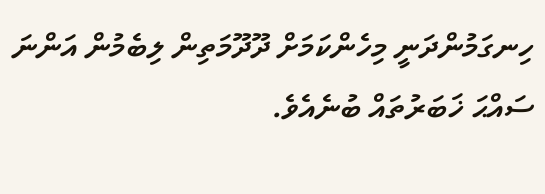ހިނގަމުންދަނީ މިހެންކަމަށް ދޫދޫމަތިން ލިބެމުން އަންނަ ސައްޙަ ޚަބަރުތައް ބުނެއެވެ.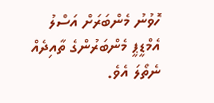ހޮވުނު މެންބަރަށް އަސްލު އެމްޑީޕީ މެންބަރުންގެ ތާއިދެއް ނެތޯލަ އެވެ.